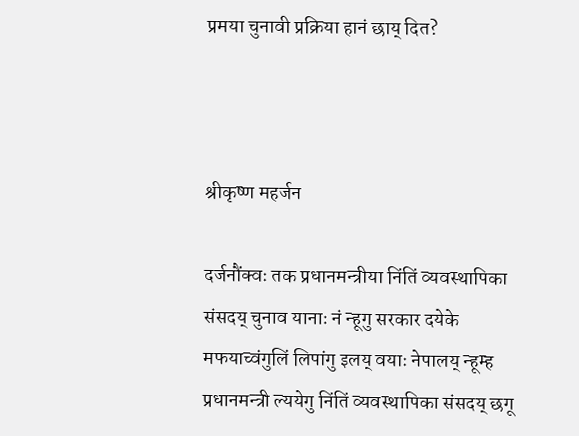प्रमया चुनावी प्रक्रिया हानं छाय् दित?



श्रीकृष्ण महर्जन

दर्जनौंक्वः तक प्रधानमन्त्रीया निंतिं व्यवस्थापिका संसदय् चुनाव यानाः नं न्हूगु सरकार दयेके मफयाच्वंगुलिं लिपांगु इलय् वयाः नेपालय् न्हूम्ह प्रधानमन्त्री ल्ययेगु निंतिं व्यवस्थापिका संसदय् छगू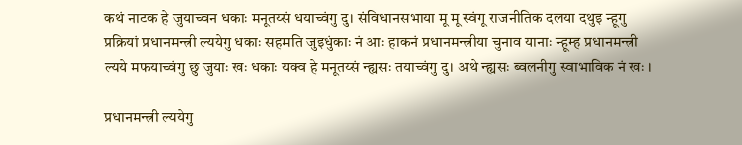कथं नाटक हे जुयाच्वन धकाः मनूतय्सं धयाच्वंगु दु। संविधानसभाया मू मू स्वंगू राजनीतिक दलया दथुइ न्हूगु प्रक्रियां प्रधानमन्त्री ल्ययेगु धकाः सहमति जुइधुंकाः नं आः हाकनं प्रधानमन्त्रीया चुनाव यानाः न्हूम्ह प्रधानमन्त्री ल्यये मफयाच्वंगु छु जुयाः खः धकाः यक्व हे मनूतय्सं न्ह्यसः तयाच्वंगु दु। अथे न्ह्यसः ब्वलनीगु स्वाभाविक नं खः ।

प्रधानमन्त्री ल्ययेगु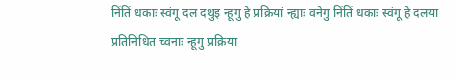निंतिं धकाः स्वंगू दल दथुइ न्हूगु हे प्रक्रियां न्ह्याः वनेगु निंतिं धकाः स्वंगू हे दलया प्रतिनिधित च्वनाः न्हूगु प्रक्रिया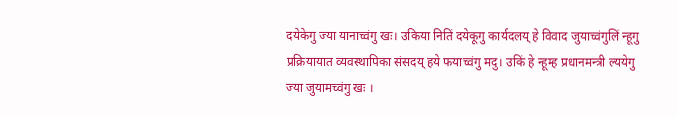दयेकेगु ज्या यानाच्वंगु खः। उकिया नितिं दयेकूगु कार्यदलय् हे विवाद जुयाच्वंगुलिं न्हूगु प्रक्रियायात व्यवस्थापिका संसदय् हये फयाच्वंगु मदु। उकिं हे न्हूम्ह प्रधानमन्त्री ल्ययेगु ज्या जुयामच्वंगु खः ।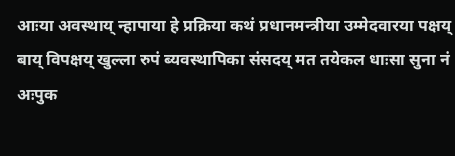आःया अवस्थाय् न्हापाया हे प्रक्रिया कथं प्रधानमन्त्रीया उम्मेदवारया पक्षय् बाय् विपक्षय् खुल्ला रुपं ब्यवस्थापिका संसदय् मत तयेकल धाःसा सुना नं अःपुक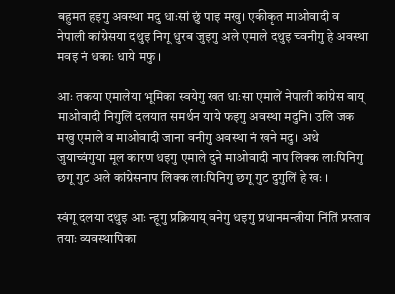बहुमत हइगु अवस्था मदु धाःसां छुं पाइ मखु। एकीकृत माओवादी व नेपाली कांग्रेसया दथुइ निगू धुरब जुइगु अले एमाले दथुइ च्वनीगु हे अवस्था मवइ नं धकाः धाये मफु ।

आः तकया एमालेया भूमिका स्वयेगु खत धाःसा एमालें नेपाली कांग्रेस बाय् माओवादी निगुलिं दलयात समर्थन याये फइगु अवस्था मदुनि। उलि जक मखु एमाले व माओवादी जाना वनीगु अवस्था नं खने मदु। अथे जुयाच्वंगुया मूल कारण धइगु एमाले दुने माओवादी नाप लिक्क लाःपिनिगु छगू गुट अले कांग्रेसनाप लिक्क लाःपिनिगु छगू गुट दुगुलिं हे खः ।

स्वंगू दलया दथुइ आः न्हूगु प्रक्रियाय् वनेगु धइगु प्रधानमन्त्रीया निंतिं प्रस्ताव तयाः व्यवस्थापिका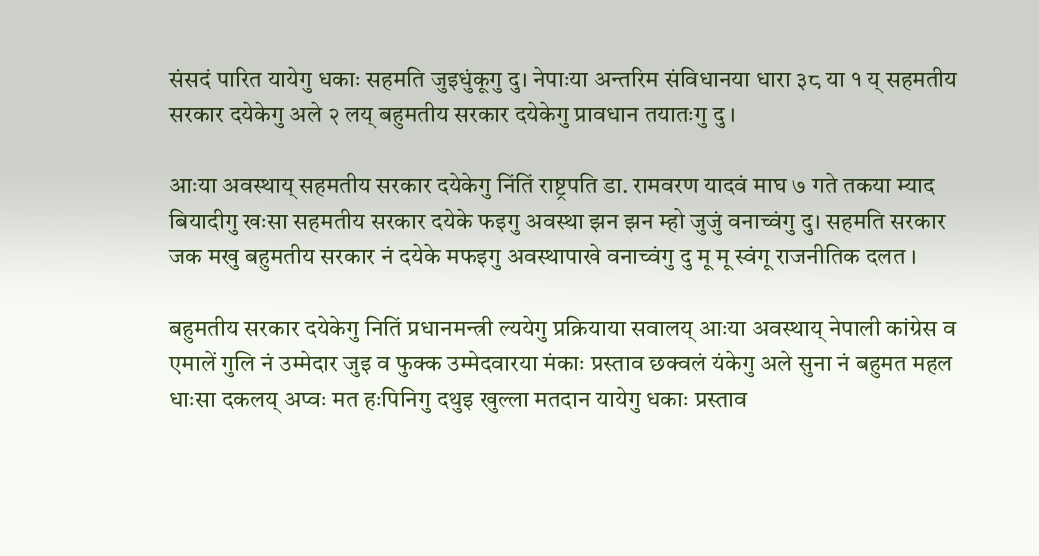संसदं पारित यायेगु धकाः सहमति जुइधुंकूगु दु। नेपाःया अन्तरिम संविधानया धारा ३८ या १ य् सहमतीय सरकार दयेकेगु अले २ लय् बहुमतीय सरकार दयेकेगु प्रावधान तयातःगु दु ।

आःया अवस्थाय् सहमतीय सरकार दयेकेगु निंतिं राष्ट्रपति डा. रामवरण यादवं माघ ७ गते तकया म्याद बियादीगु खःसा सहमतीय सरकार दयेके फइगु अवस्था झन झन म्हो जुजुं वनाच्वंगु दु। सहमति सरकार जक मखु बहुमतीय सरकार नं दयेके मफइगु अवस्थापाखे वनाच्वंगु दु मू मू स्वंगू राजनीतिक दलत ।

बहुमतीय सरकार दयेकेगु नितिं प्रधानमन्त्री ल्ययेगु प्रक्रियाया सवालय् आःया अवस्थाय् नेपाली कांग्रेस व एमालें गुलि नं उम्मेदार जुइ व फुक्क उम्मेदवारया मंकाः प्रस्ताव छक्वलं यंकेगु अले सुना नं बहुमत महल धाःसा दकलय् अप्वः मत हःपिनिगु दथुइ खुल्ला मतदान यायेगु धकाः प्रस्ताव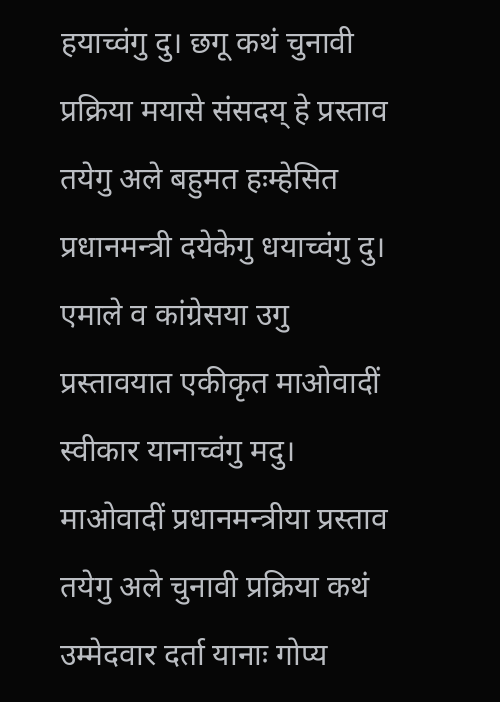हयाच्वंगु दु। छगू कथं चुनावी प्रक्रिया मयासे संसदय् हे प्रस्ताव तयेगु अले बहुमत हःम्हेसित प्रधानमन्त्री दयेकेगु धयाच्वंगु दु। एमाले व कांग्रेसया उगु प्रस्तावयात एकीकृत माओवादीं स्वीकार यानाच्वंगु मदु।
माओवादीं प्रधानमन्त्रीया प्रस्ताव तयेगु अले चुनावी प्रक्रिया कथं उम्मेदवार दर्ता यानाः गोप्य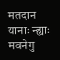मतदान यानाः न्ह्याः मवनेगु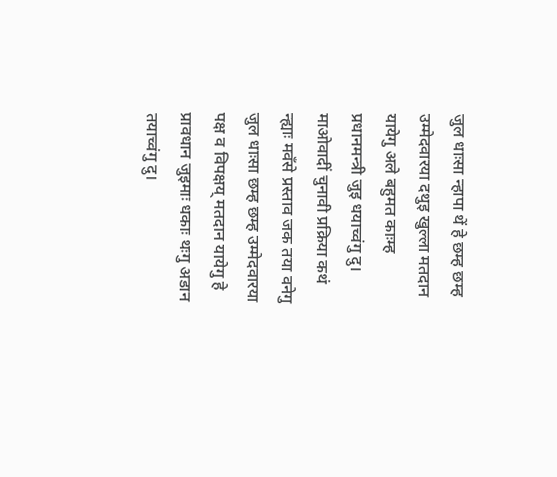जुल धाःसा न्हापा थें हे छम्ह छम्ह उम्मेदवारया दथुइ खुल्ला मतदान यायेगु अले बहुमत काःम्ह प्रधानमन्त्री जुइ धयाच्वंगु दु। माओवादीं चुनावी प्रक्रिया कथं न्ह्याः मवँसे प्रस्ताव जक तया वनेगु जुल धाःसा छम्ह छम्ह उम्मेदवारया पक्ष व विपक्षय् मतदान यायेगु हे प्रावधान जुइमाः धकाः थःगु अडान तयाच्वंगु दु।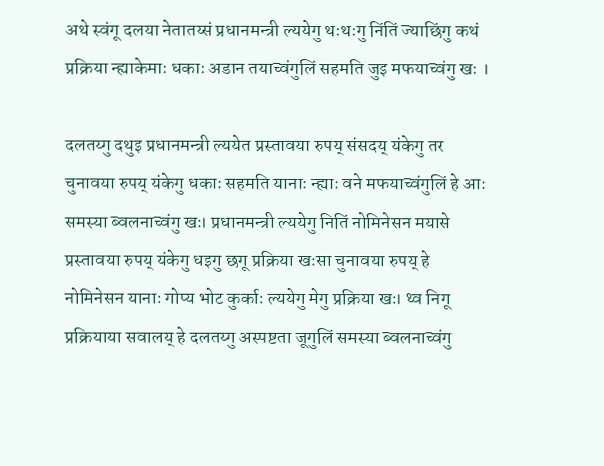अथे स्वंगू दलया नेतातय्सं प्रधानमन्त्री ल्ययेगु थःथःगु निंतिं ज्याछिंगु कथं प्रक्रिया न्ह्याकेमाः धकाः अडान तयाच्वंगुलिं सहमति जुइ मफयाच्वंगु खः ।

दलतय्गु दथुइ प्रधानमन्त्री ल्ययेत प्रस्तावया रुपय् संसदय् यंकेगु तर चुनावया रुपय् यंकेगु धकाः सहमति यानाः न्ह्याः वने मफयाच्वंगुलिं हे आः समस्या ब्वलनाच्वंगु खः। प्रधानमन्त्री ल्ययेगु नितिं नोमिनेसन मयासे प्रस्तावया रुपय् यंकेगु धइगु छगू प्रक्रिया खःसा चुनावया रुपय् हे नोमिनेसन यानाः गोप्य भोट कुर्काः ल्ययेगु मेगु प्रक्रिया खः। थ्व निगू प्रक्रियाया सवालय् हे दलतय्गु अस्पष्टता जूगुलिं समस्या ब्वलनाच्वंगु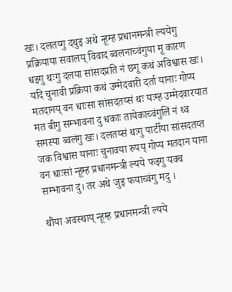खः। दलतय्गु दथुइ अथे न्हूम्ह प्रधानमन्त्री ल्ययेगु प्रक्रियाया सवालय् विवाद ब्वलनाच्वंगुया मू कारण धइगु थःगु दलया सांसदप्रति नं छगू कथं अविश्वास खः। यदि चुनावी प्रक्रिया कथं उम्मेदवारी दर्ता यानाः गोप्य मतदानय् वन धाःसा सांसदतय्सं थः यःम्ह उम्मेदवारयात मत बीगु सम्भावना दु धकाः तायेकाच्वंगुलिं नं थ्व समस्या ब्वलंगु खः। दलतय्सं थःगु पार्टीया सांसदतय्त जक विश्वास यानाः चुनावया रुपय् गोप्य मतदान याना वन धाःसां न्हूम्ह प्रधानमन्त्री ल्यये फइगु यक्व सम्भावना दु। तर अथे जुइ फयाच्वंगु मदु ।

थौंया अवस्थाय् न्हूम्ह प्रधानमन्त्री ल्यये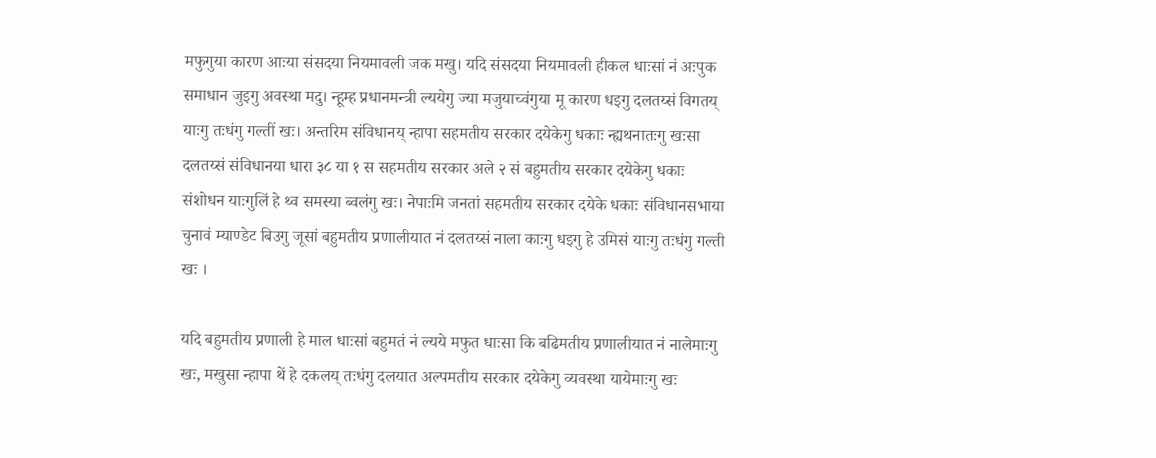मफुगुया कारण आःया संसदया नियमावली जक मखु। यदि संसदया नियमावली हीकल धाःसां नं अःपुक समाधान जुइगु अवस्था मदु। न्हूम्ह प्रधानमन्त्री ल्ययेगु ज्या मजुयाच्वंगुया मू कारण धइगु दलतय्सं विगतय् याःगु तःधंगु गल्तीं खः। अन्तरिम संविधानय् न्हापा सहमतीय सरकार दयेकेगु धकाः न्ह्यथनातःगु खःसा दलतय्सं संविधानया धारा ३८ या १ स सहमतीय सरकार अले २ सं बहुमतीय सरकार दयेकेगु धकाः संशोधन याःगुलिं हे थ्व समस्या ब्वलंगु खः। नेपाःमि जनतां सहमतीय सरकार दयेके धकाः संविधानसभाया चुनावं म्याण्डेट बिउगु जूसां बहुमतीय प्रणालीयात नं दलतय्सं नाला काःगु धइगु हे उमिसं याःगु तःधंगु गल्ती खः ।

यदि बहुमतीय प्रणाली हे माल धाःसां बहुमतं नं ल्यये मफुत धाःसा कि बढिमतीय प्रणालीयात नं नालेमाःगु खः, मखुसा न्हापा थें हे दकलय् तःधंगु दलयात अल्पमतीय सरकार दयेकेगु व्यवस्था यायेमाःगु खः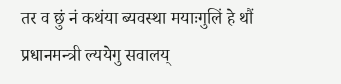तर व छुं नं कथंया ब्यवस्था मयाःगुलिं हे थौं प्रधानमन्त्री ल्ययेगु सवालय्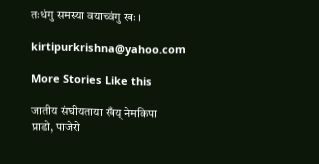तःधंगु समस्या वयाच्वंगु खः ।

kirtipurkrishna@yahoo.com

More Stories Like this

जातीय संघीयताया खँय् नेमकिपा
प्राडो, पाजेरो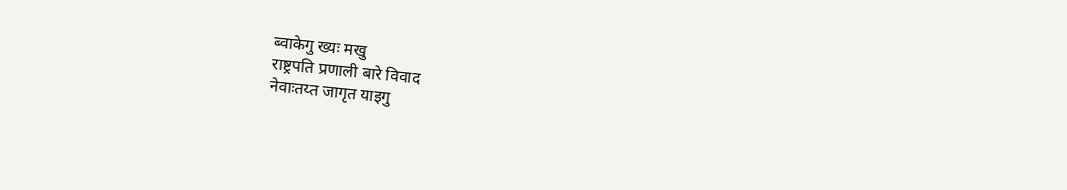ब्वाकेगु ख्यः मखु
राष्ट्रपति प्रणाली बारे विवाद
नेवाःतय्त जागृत याइगु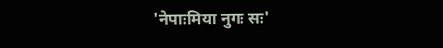'नेपाःमिया नुगः सः'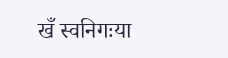खँ स्वनिगःया